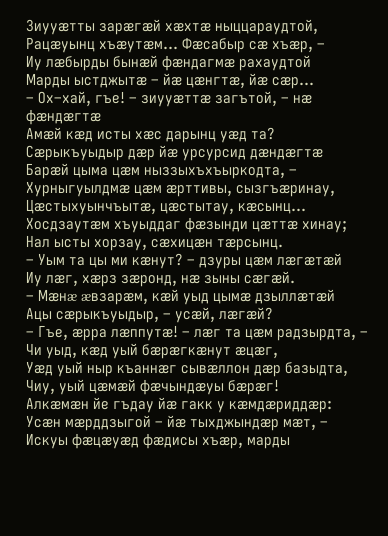Зиууæтты зарæгæй хæхтæ ныццараудтой,
Рацæуынц хъæутæм... Фæсабыр сæ хъæр, –
Иу лæбырды бынæй фæндагмæ рахаудтой
Марды ыстджытæ – йæ цæнгтæ, йæ сæр...
– Ох–хай, гъе! – зиууæттæ загътой, – нæ фæндæгтæ
Амæй кæд исты хæс дарынц уæд та?
Сæрыкъуыдыр дæр йæ урсурсид дæндæгтæ
Барæй цыма цæм ныззыхъхъыркодта, –
Хурныгуылдмæ цæм æрттивы, сызгъæринау,
Цæстыхуынчъытæ, цæстытау, кæсынц...
Хосдзаутæм хъуыддаг фæзынди цæттæ хинау;
Нал ысты хорзау, сæхицæн тæрсынц.
– Уым та цы ми кæнут? – дзуры цæм лæгæтæй
Иу лæг, хæрз зæронд, нæ зыны сæгæй.
– Мæнæ æвзарæм, кæй уыд цымæ дзыллæтæй
Ацы сæрыкъуыдыр, – усæй, лæгæй?
– Гъе, æрра лæппутæ! – лæг та цæм радзырдта, –
Чи уыд, кæд уый бæрæгкæнут æцæг,
Уæд уый ныр къаннæг сывæллон дæр базыдта,
Чиу, уый цæмæй фæчындæуы бæрæг!
Алкæмæн йе гъдау йæ гакк у кæмдæриддæр:
Усæн мæрддзыгой – йæ тыхджындæр мæт, –
Искуы фæцæуæд фæдисы хъæр, марды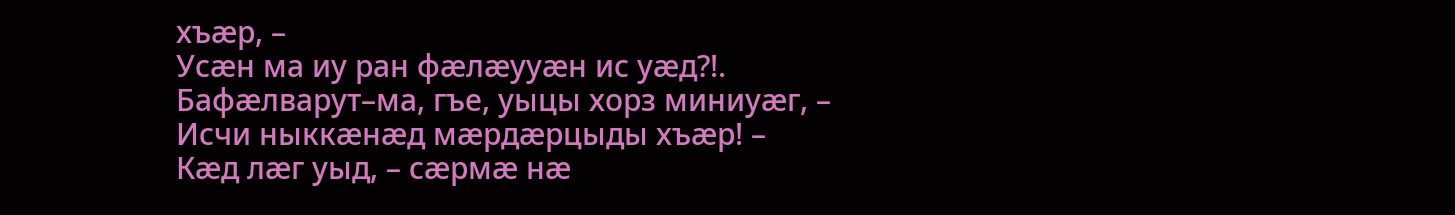хъæр, –
Усæн ма иу ран фæлæууæн ис уæд?!.
Бафæлварут–ма, гъе, уыцы хорз миниуæг, –
Исчи ныккæнæд мæрдæрцыды хъæр! –
Кæд лæг уыд, – сæрмæ нæ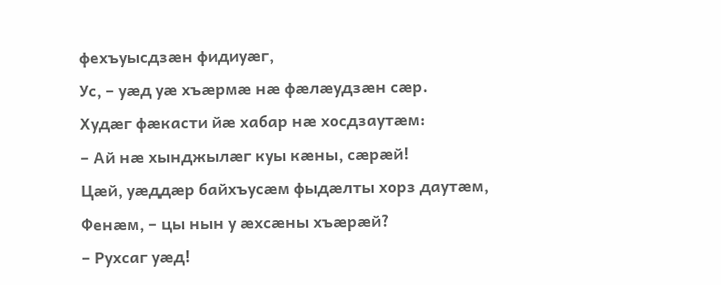фехъуысдзæн фидиуæг,
Ус, – уæд уæ хъæрмæ нæ фæлæудзæн сæр.
Худæг фæкасти йæ хабар нæ хосдзаутæм:
– Ай нæ хынджылæг куы кæны, сæрæй!
Цæй, уæддæр байхъусæм фыдæлты хорз даутæм,
Фенæм, – цы нын у æхсæны хъæрæй?
– Рухсаг уæд!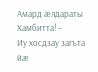Амард æлдараты Хамбитта! –
Иу хосдзау загъта йæ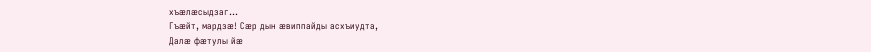хъæлæсыдзаг...
Гъæйт, мардзæ! Сæр дын æвиппайды асхъиудта,
Далæ фæтулы йæ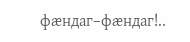фæндаг–фæндаг!..